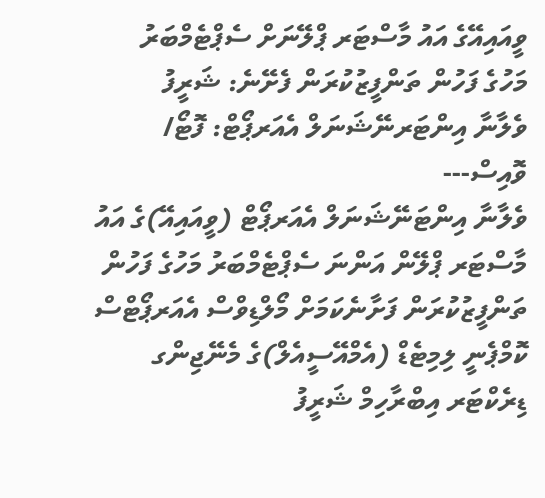ވީއައިއޭގެ އައު މާސްޓަރ ޕްލޭނަށް ސެޕްޓެމްބަރު މަހުގެ ފަހުން ތަންފީޒުކުރަން ފެށޭނެ: ޝަރީފު
ވެލާނާ އިންޓަރނޭޝަނަލް އެއަރޕޯޓް: ފޮޓޯ/ ވޮއިސް---
ވެލާނާ އިންޓަނޭޝަނަލް އެއަރޕޯޓް (ވީއައިއޭ)ގެ އައު މާސްޓަރ ޕްލޭން އަންނަ ސެޕްޓެމްބަރު މަހުގެ ފަހުން ތަންފީޒުކުރަން ފަށާނެކަމަށް މޯލްޑިވްސް އެއަރޕޯޓްސް ކޮމްޕެނީ ލިމިޓެޑް (އެމްއޭސީއެލް)ގެ މެނޭޖިންގ ޑިރެކްޓަރ އިބްރާހިމް ޝަރީފު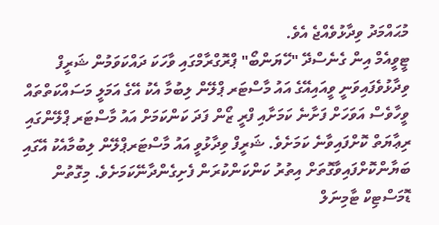މުޙައްމަދު ވިދާޅުވެއްޖެ އެވެ.
ޓީވީއެމް އިން ގެނެސްދޭ "ހޭޔަންބޯ" ޕްރޮގްރާމްގައި ވާހަކަ ދައްކަވަމުން ޝަރީފް ވިދާޅުވެފައިވަނީ ވީއައިއޭގެ އައު މާސްޓަރ ޕްލޭން ލިބުމާ އެކު އޭގެ އަމަލީ މަސައްކަތްތައް ވީހާވެސް އަވަހަށް ފަށާނެ ކަމަށާއި ފްރީ ޒޯން ފަދަ ކަންކަމަށް އައު މާސްޓަރ ޕްލޭންގައި ރިޢާޔަތް ކޮށްފައިވާނެ ކަމަށެވެ. ޝަރީފް ވިދާޅުވީ އައު މާސްޓަރޕްލޭން ލިބުމާއެކު އޭގައި ބަޔާންކޮށްފައިވާގޮތަށް އިތުރު ކަންކަންކުރަން ފެށިގެންދާނޭކަމަށެވެ. މިގޮތުން ޑޮމަސްޓިކް ޓާމިނަލް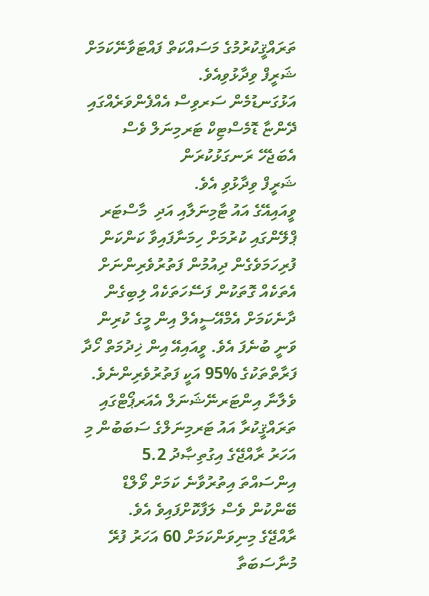ތަރައްޤީކުރުމުގެ މަސައްކަތް ފައްޓަވާނޭކަމަށް ޝަރީފް ވިދާޅުވިއެވެ.
އަޅުގަނޑުމެން ސަރވިސް އެއްފެންވަރެއްގައި ދޭންޏާ ޑޮމެސްޓިކް ޓަރމިނަލް ވެސް އެބަޖެހޭ ރަނގަޅުކުރަން
ޝަރީފް ވިދާޅުވި އެވެ.
ވީއައިއޭގެ އައު ޓާމިނަލާއި އަދި  މާސްޓަރ ޕްލޭންގައި ކުރުމަށް ހިމަނާފައިވާ ކަންކަން ފުރިހަމަވެގެން ދިއުމުން ފަތުރުވެރިންނަށް އެތަކެއް ގޮތަކުން ފަސޭހަތަކެއް ލިބިގެން ދާނެކަމަށް އެމްއޭސީއެލް އިން މީގެ ކުރިން ވަނީ ބުނެފަ އެވެ. ވީއައިއޭ އިން ޚިދުމަތް ހޯދާ ފަރާތްތަކުގެ %95 އަކީ ފަތުރުވެރިންނެވެ.
ވެލާނާ އިންޓަރނޭޝަނަލް އެއަރޕޯޓްގައި ތަރައްޤީކުރާ އައު ޓަރމިނަލްގެ ސަބަބުން މި އަހަރު ރާއްޖޭގެ އިގުތިޞާދު 5.2 އިންސައްތަ އިތުރުވާނެ ކަމަށް ވޯލްޑް ބޭންކުން ވެސް ލަފާކޮށްފައިވެ އެވެ.
ރާއްޖޭގެ މިނިވަންކަމަށް 60 އަހަރު ފުރޭ މުނާސަބަތާ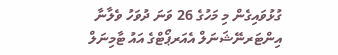ގުޅުވައިގެން މި މަހުގެ 26 ވަނަ ދުވަހު ވެލާނާ އިންޓަރނޭޝަނަލް އެއަރޕޯޓްގެ އައު ޓާމިނަލް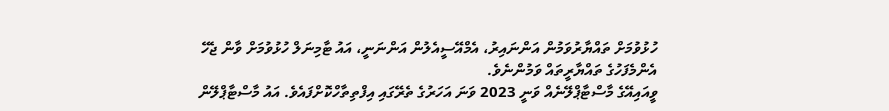ހުޅުވުމަށް ތައްޔާރުވަމުން އަންނައިރު، އެމްއޭސީއެލުން އަންނަނީ، އައު ޓާމިނަލް ހުޅުވުމަށް ވާން ޖެހޭ އެންމެފަހުގެ ތައްޔާރީތައް ވަމުންނެވެ.
ވީއައިއޭގެ މާސްޓާޕްލޭނެއް ވަނީ 2023 ވަނަ އަހަރުގެ ތެރޭގައި އިފްތިތާހްކޮށްފައެވެ. އައު މާސްޓާޕްލޭން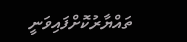ތައްޔާރުކޮށްފައިވަނީ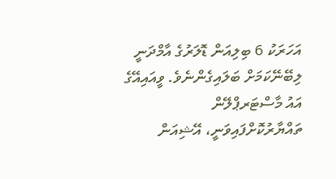އަހަރަކު 6 ބިލިއަން ޑޮލަރުގެ އާމްދަނީ ލިބޭނޭކަމަށް ބަލައިގެންނެވެ. ވީއައިއޭގެ އައު މާސްޓަރޕްލޭން ތައްޔާރުކޮށްފައިވަނީ، އޭޝިއަން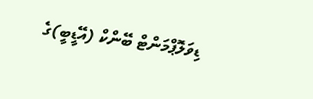ޑިވަލޮޕްމަންޓް ބޭންކް (އޭޑީބީ)ގެ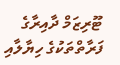ޓޫރިޒަމް ދާއިރާގެ ފަރާތްތަކުގެ ހިޔާލާއި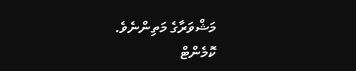މަޝްވަރާގެ މަތިންނެވެ.
ކޮމެންޓް